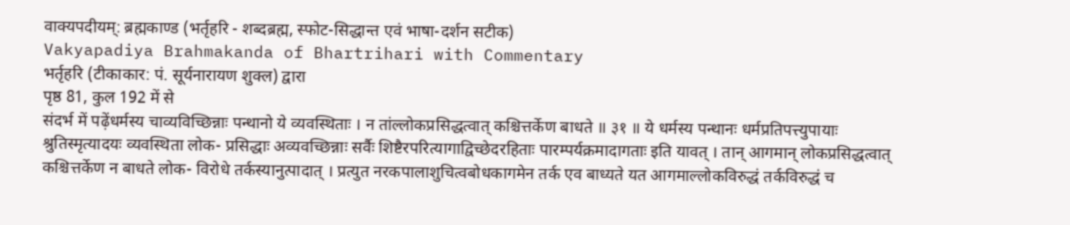वाक्यपदीयम्: ब्रह्मकाण्ड (भर्तृहरि - शब्दब्रह्म, स्फोट-सिद्धान्त एवं भाषा-दर्शन सटीक)
Vakyapadiya Brahmakanda of Bhartrihari with Commentary
भर्तृहरि (टीकाकार: पं. सूर्यनारायण शुक्ल) द्वारा
पृष्ठ 81, कुल 192 में से
संदर्भ में पढ़ेंधर्मस्य चाव्यविच्छिन्नाः पन्थानो ये व्यवस्थिताः । न तांल्लोकप्रसिद्धत्वात् कश्चित्तर्केण बाधते ॥ ३१ ॥ ये धर्मस्य पन्थानः धर्मप्रतिपत्त्युपायाः श्रुतिस्मृत्यादयः व्यवस्थिता लोक- प्रसिद्धाः अव्यवच्छिन्नाः सर्वैः शिष्टैरपरित्यागाद्विच्छेदरहिताः पारम्पर्यक्रमादागताः इति यावत् । तान् आगमान् लोकप्रसिद्धत्वात् कश्चित्तर्केण न बाधते लोक- विरोधे तर्कस्यानुत्पादात् । प्रत्युत नरकपालाशुचित्वबोधकागमेन तर्क एव बाध्यते यत आगमाल्लोकविरुद्धं तर्कविरुद्धं च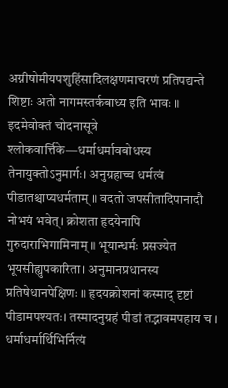अग्नीषोमीयपशुहिंसादिलक्षणमाचरणं प्रतिपद्यन्ते शिष्टाः अतो नागमस्तर्कबाध्य इति भावः ॥ इदमेवोक्तं चोदनासूत्रे श्लोकवार्त्तिके—धर्माधर्मावबोधस्य तेनायुक्तोऽनुमार्गः। अनुग्रहाच्च धर्मत्वं पीडातश्चाप्यधर्मताम् ॥ वदतो जपसीतादिपानादौ नोभयं भवेत्। क्रोशता हृदयेनापि गुरुदाराभिगामिनाम् ॥ भूयान्धर्मः प्रसज्येत भूयसीह्युपकारिता। अनुमानप्रधानस्य प्रतिषेधानपेक्षिणः ॥ हृदयक्रोशनां कस्माद् दृष्टां पीडामपश्यतः। तस्मादनुग्रहं पीडां तद्भावमपहाय च । धर्माधर्मार्थिभिर्नित्यं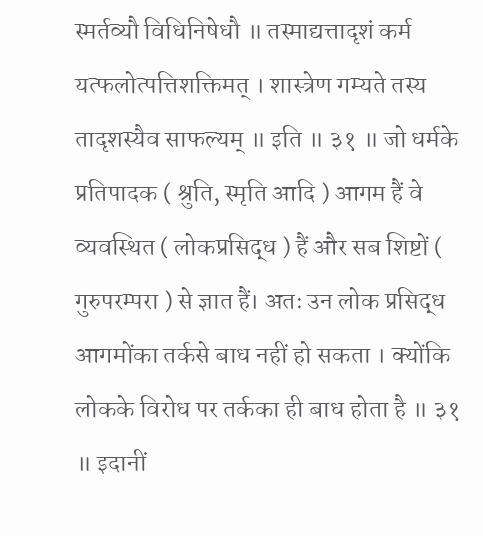स्मर्तव्यौ विधिनिषेधौ ॥ तस्माद्यत्तादृशं कर्म यत्फलोत्पत्तिशक्तिमत् । शास्त्रेण गम्यते तस्य तादृशस्यैव साफल्यम् ॥ इति ॥ ३१ ॥ जो धर्मके प्रतिपादक ( श्रुति, स्मृति आदि ) आगम हैं वे व्यवस्थित ( लोकप्रसिद्ध ) हैं और सब शिष्टों ( गुरुपरम्परा ) से ज्ञात हैं। अतः उन लोक प्रसिद्ध आगमोंका तर्कसे बाध नहीं हो सकता । क्योंकि लोकके विरोध पर तर्कका ही बाध होता है ॥ ३१ ॥ इदानीं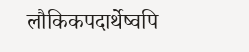लौकिकपदार्थेष्वपि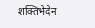शक्तिभेदेन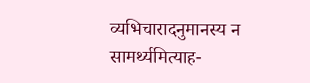व्यभिचारादनुमानस्य न सामर्थ्यमित्याह-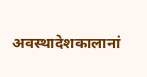अवस्थादेशकालानां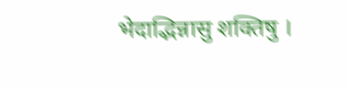भेदाद्भिन्नासु शक्तिषु ।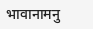भावानामनु